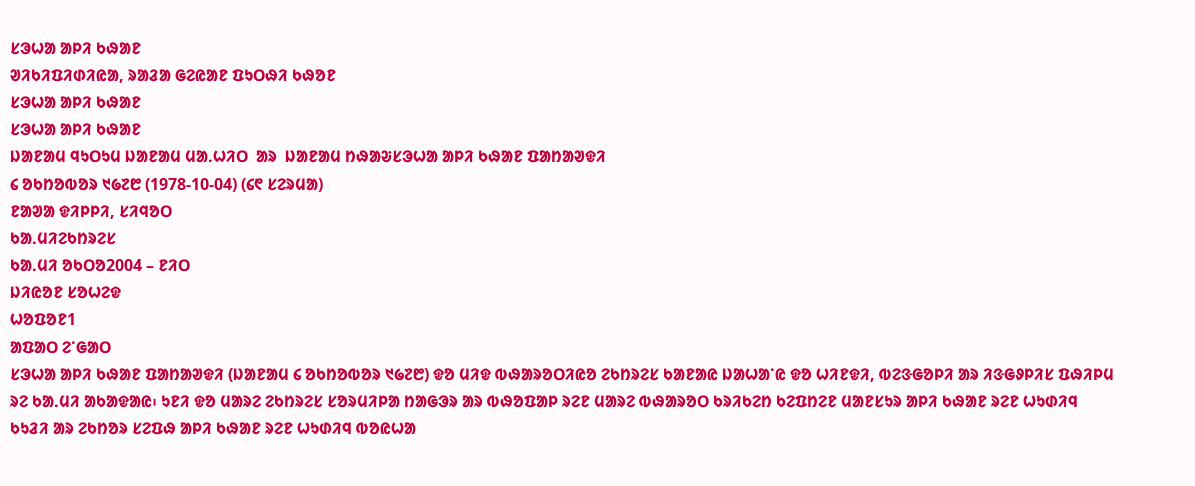ᱥᱳᱦᱟ ᱟᱞᱤ ᱠᱷᱟᱱ
ᱣᱤᱠᱤᱯᱤᱰᱤᱭᱟ, ᱨᱟᱲᱟ ᱜᱮᱭᱟᱱ ᱯᱩᱛᱷᱤ ᱠᱷᱚᱱ
ᱥᱳᱦᱟ ᱟᱞᱤ ᱠᱷᱟᱱ
ᱥᱳᱦᱟ ᱟᱞᱤ ᱠᱷᱟᱱ
ᱡᱟᱱᱟᱢ ᱧᱩᱛᱩᱢ ᱡᱟᱱᱟᱢ ᱢᱟᱹᱦᱤᱛ  ᱟᱨ  ᱡᱟᱱᱟᱢ ᱴᱷᱟᱶᱥᱳᱦᱟ ᱟᱞᱤ ᱠᱷᱟᱱ ᱯᱟᱴᱟᱣᱫᱤ
᱔ ᱚᱠᱴᱚᱵᱚᱨ ᱑᱙᱗᱘ (1978-10-04) (᱔᱖ ᱥᱮᱨᱢᱟ)
ᱱᱟᱣᱟ ᱫᱤᱞᱞᱤ, ᱥᱤᱧᱚᱛ
ᱠᱟᱹᱢᱤᱮᱠᱴᱨᱮᱥ
ᱠᱟᱹᱢᱤ ᱚᱠᱛᱚ2004 – ᱱᱤᱛ
ᱡᱤᱭᱚᱱ ᱥᱚᱦᱮᱫ
ᱦᱚᱯᱚᱱ1
ᱟᱯᱟᱛ ᱮᱸᱜᱟᱛ
ᱥᱳᱦᱟ ᱟᱞᱤ ᱠᱷᱟᱱ ᱯᱟᱴᱟᱣᱫᱤ (ᱡᱟᱱᱟᱢ ᱔ ᱚᱠᱴᱚᱵᱚᱨ ᱑᱙᱗᱘) ᱫᱚ ᱢᱤᱫ ᱵᱷᱟᱨᱚᱛᱤᱭᱚ ᱮᱠᱴᱨᱮᱥ ᱠᱟᱱᱟᱭ ᱡᱟᱦᱟᱸᱭ ᱫᱚ ᱦᱤᱱᱫᱤ, ᱵᱮᱝᱜᱚᱞᱤ ᱟᱨ ᱤᱝᱜᱽᱞᱤᱥ ᱯᱷᱤᱞᱢ ᱨᱮ ᱠᱟᱹᱢᱤ ᱟᱠᱟᱫᱟᱭ᱾ ᱩᱱᱤ ᱫᱚ ᱢᱟᱨᱮ ᱮᱠᱴᱨᱮᱥ ᱥᱚᱨᱢᱤᱞᱟ ᱴᱟᱜᱳᱨ ᱟᱨ ᱵᱷᱚᱯᱟᱞ ᱨᱮᱱ ᱢᱟᱨᱮ ᱵᱷᱟᱨᱚᱛ ᱠᱨᱤᱠᱮᱴ ᱠᱮᱯᱴᱮᱱ ᱢᱟᱱᱥᱩᱨ ᱟᱞᱤ ᱠᱷᱟᱱ ᱨᱮᱱ ᱦᱩᱰᱤᱧ ᱠᱩᱲᱤ ᱟᱨ ᱮᱠᱴᱚᱨ ᱥᱮᱯᱷ ᱟᱞᱤ ᱠᱷᱟᱱ ᱨᱮᱱ ᱦᱩᱰᱤᱧ ᱵᱚᱭᱦᱟ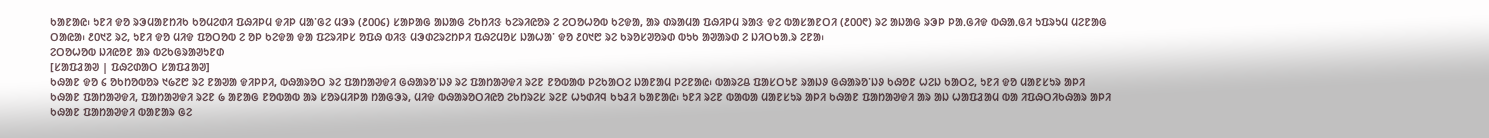ᱠᱟᱱᱟᱭ᱾ ᱩᱱᱤ ᱫᱚ ᱨᱳᱢᱟᱱᱴᱤᱠ ᱠᱚᱢᱮᱰᱤ ᱯᱷᱤᱞᱢ ᱫᱤᱞ ᱢᱟᱸᱜᱮ ᱢᱳᱨ (᱒᱐᱐᱔) ᱥᱟᱞᱟᱜ ᱟᱡᱟᱜ ᱮᱠᱴᱤᱝ ᱠᱮᱨᱤᱭᱚᱨ ᱮ ᱮᱛᱚᱦᱚᱵ ᱠᱮᱫᱟ, ᱟᱨ ᱰᱨᱟᱢᱟ ᱯᱷᱤᱞᱢ ᱨᱟᱝ ᱫᱮ ᱵᱟᱥᱟᱱᱛᱤ (᱒᱐᱐᱖) ᱨᱮ ᱟᱡᱟᱜ ᱨᱳᱞ ᱞᱟᱹᱜᱤᱫ ᱵᱷᱟᱹᱜᱤ ᱩᱯᱨᱩᱢ ᱢᱮᱱᱟᱜ ᱛᱟᱭᱟ᱾ ᱒᱐᱑᱗ ᱨᱮ, ᱩᱱᱤ ᱫᱚ ᱢᱤᱫ ᱯᱚᱛᱚᱵ ᱮ ᱚᱞ ᱠᱮᱫᱟ ᱫᱟ ᱯᱮᱨᱤᱞᱥ ᱚᱯᱷ ᱵᱤᱝ ᱢᱳᱰᱮᱨᱮᱴᱞᱤ ᱯᱷᱮᱢᱚᱥ ᱡᱟᱦᱟᱸ ᱫᱚ ᱒᱐᱑᱘ ᱨᱮ ᱠᱨᱚᱥᱣᱚᱨᱰ ᱵᱩᱠ ᱟᱣᱟᱨᱰ ᱮ ᱡᱤᱛᱠᱟᱹᱨ ᱮᱱᱟ᱾
ᱮᱛᱚᱦᱚᱵ ᱡᱤᱭᱚᱱ ᱟᱨ ᱵᱮᱠᱜᱨᱟᱣᱩᱱᱰ
[ᱥᱟᱯᱲᱟᱣ | ᱯᱷᱮᱰᱟᱛ ᱥᱟᱯᱲᱟᱣ]
ᱠᱷᱟᱱ ᱫᱚ ᱔ ᱚᱠᱴᱚᱵᱚᱨ ᱑᱙᱗᱘ ᱨᱮ ᱱᱟᱣᱟ ᱫᱤᱞᱞᱤ, ᱵᱷᱟᱨᱚᱛ ᱨᱮ ᱯᱟᱴᱟᱣᱫᱤ ᱜᱷᱟᱨᱚᱸᱡᱽ ᱨᱮ ᱯᱟᱴᱟᱣᱫᱤ ᱨᱮᱱ ᱱᱚᱵᱟᱵ ᱞᱮᱠᱟᱛᱮ ᱡᱟᱱᱟᱢ ᱞᱮᱱᱟᱭ᱾ ᱵᱟᱨᱮᱪ ᱯᱟᱥᱛᱩᱱ ᱨᱟᱡᱽ ᱜᱷᱟᱨᱚᱸᱡᱽ ᱠᱷᱚᱱ ᱦᱮᱡ ᱠᱟᱛᱮ, ᱩᱱᱤ ᱫᱚ ᱢᱟᱱᱥᱩᱨ ᱟᱞᱤ ᱠᱷᱟᱱ ᱯᱟᱴᱟᱣᱫᱤ, ᱯᱟᱴᱟᱣᱫᱤ ᱨᱮᱱ ᱙ ᱟᱱᱟᱜ ᱱᱚᱵᱟᱵ ᱟᱨ ᱥᱚᱨᱢᱤᱞᱟ ᱴᱟᱜᱳᱨ, ᱢᱤᱫ ᱵᱷᱟᱨᱚᱛᱤᱭᱚ ᱮᱠᱴᱨᱮᱥ ᱨᱮᱱ ᱦᱩᱰᱤᱧ ᱠᱩᱲᱤ ᱠᱟᱱᱟᱭ᱾ ᱩᱱᱤ ᱨᱮᱱ ᱵᱟᱵᱟ ᱢᱟᱱᱥᱩᱨ ᱟᱞᱤ ᱠᱷᱟᱱ ᱯᱟᱴᱟᱣᱫᱤ ᱟᱨ ᱟᱡ ᱦᱟᱯᱲᱟᱢ ᱵᱟ ᱤᱯᱷᱛᱤᱠᱷᱟᱨ ᱟᱞᱤ ᱠᱷᱟᱱ ᱯᱟᱴᱟᱣᱫᱤ ᱵᱟᱱᱟᱨ ᱜᱮ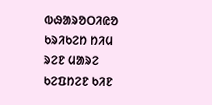ᱵᱷᱟᱨᱚᱛᱤᱭᱚ ᱠᱨᱤᱠᱮᱴ ᱴᱤᱢ ᱨᱮᱱ ᱢᱟᱨᱮ ᱠᱮᱯᱴᱮᱱ ᱠᱤᱱ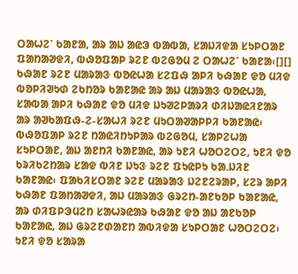ᱛᱟᱦᱮᱸ ᱠᱟᱱᱟ, ᱟᱨ ᱟᱡ ᱟᱭᱳ ᱵᱟᱵᱟ, ᱥᱟᱡᱤᱫᱟ ᱥᱩᱞᱛᱟᱱ ᱯᱟᱴᱟᱣᱫᱤ, ᱵᱷᱚᱯᱟᱞ ᱨᱮᱱ ᱵᱮᱜᱚᱢ ᱮ ᱛᱟᱦᱮᱸ ᱠᱟᱱᱟ᱾[][]
ᱠᱷᱟᱱ ᱨᱮᱱ ᱢᱟᱨᱟᱝ ᱵᱚᱭᱦᱟ ᱥᱮᱯᱷ ᱟᱞᱤ ᱠᱷᱟᱱ ᱫᱚ ᱢᱤᱫ ᱵᱚᱞᱤᱣᱩᱰ ᱮᱠᱴᱚᱨ ᱠᱟᱱᱟᱭ ᱟᱨ ᱟᱡ ᱢᱟᱨᱟᱝ ᱵᱚᱭᱦᱟ, ᱥᱟᱵᱟ ᱟᱞᱤ ᱠᱷᱟᱱ ᱫᱚ ᱢᱤᱫ ᱡᱩᱣᱮᱞᱟᱨᱤ ᱰᱤᱡᱟᱭᱤᱱᱟᱨ ᱟᱨ ᱟᱣᱠᱟᱯᱷ-ᱮ-ᱥᱟᱦᱤ ᱨᱮᱱ ᱢᱩᱛᱟᱣᱟᱞᱞᱤ ᱠᱟᱱᱟᱭ᱾ ᱵᱷᱚᱯᱟᱞ ᱨᱮᱱ ᱴᱟᱭᱤᱴᱩᱞᱟᱨ ᱵᱮᱜᱚᱢ, ᱥᱟᱞᱮᱦᱟ ᱥᱩᱞᱛᱟᱱ, ᱟᱡ ᱟᱱᱴᱤ ᱠᱟᱱᱟᱭ, ᱟᱨ ᱩᱱᱤ ᱦᱚᱛᱮᱛᱮ, ᱩᱱᱤ ᱫᱚ ᱠᱨᱤᱠᱮᱴᱟᱨ ᱥᱟᱫ ᱵᱤᱱ ᱡᱩᱝ ᱨᱮᱱ ᱯᱩᱭᱞᱩ ᱠᱟᱹᱡᱤᱱ ᱠᱟᱱᱟᱭ᱾ ᱯᱟᱠᱤᱥᱛᱟᱱ ᱨᱮᱱ ᱢᱟᱨᱟᱝ ᱡᱮᱱᱮᱨᱟᱞ, ᱥᱮᱨ ᱟᱞᱤ ᱠᱷᱟᱱ ᱯᱟᱴᱟᱣᱫᱤ, ᱟᱡ ᱢᱟᱨᱟᱝ ᱜᱨᱮᱴ-ᱟᱱᱠᱚᱞ ᱠᱟᱱᱟᱭ, ᱟᱨ ᱰᱤᱯᱞᱳᱢᱮᱴ ᱥᱟᱦᱨᱭᱟᱨ ᱠᱷᱟᱱ ᱫᱚ ᱟᱡ ᱟᱱᱠᱚᱞ ᱠᱟᱱᱟᱭ, ᱟᱡ ᱜᱨᱮᱱᱰᱟᱱᱴ ᱟᱵᱤᱫᱟ ᱥᱩᱞᱛᱟᱱ ᱦᱚᱛᱮᱛᱮ᱾ ᱩᱱᱤ ᱫᱚ ᱥᱟᱨᱟ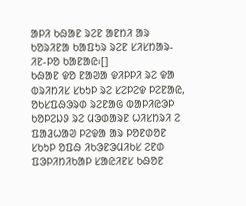ᱟᱞᱤ ᱠᱷᱟᱱ ᱨᱮᱱ ᱟᱱᱴᱤ ᱟᱨ ᱠᱚᱨᱤᱱᱟ ᱠᱟᱯᱩᱨ ᱨᱮᱱ ᱥᱤᱥᱴᱟᱨ-ᱤᱱ-ᱞᱚ ᱠᱟᱱᱟᱭ᱾[]
ᱠᱷᱟᱱ ᱫᱚ ᱱᱟᱣᱟ ᱫᱤᱞᱞᱤ ᱨᱮ ᱫᱟ ᱵᱨᱤᱴᱤᱥ ᱥᱠᱩᱞ ᱨᱮ ᱥᱮᱞᱮᱫ ᱞᱮᱱᱟᱭ, ᱚᱠᱥᱯᱷᱳᱨᱰ ᱨᱮᱱᱟᱜ ᱵᱟᱞᱤᱭᱳᱞ ᱠᱚᱞᱮᱡᱽ ᱨᱮ ᱢᱳᱰᱟᱨᱱ ᱦᱤᱥᱴᱨᱤ ᱮ ᱯᱟᱲᱦᱟᱣ ᱞᱮᱫᱟ ᱟᱨ ᱞᱚᱱᱰᱚᱱ ᱥᱠᱩᱞ ᱚᱯᱷ ᱤᱠᱳᱱᱳᱢᱤᱠᱥ ᱮᱱᱰ ᱯᱳᱞᱤᱴᱤᱠᱟᱞ ᱥᱟᱭᱤᱱᱥ ᱠᱷᱚᱱ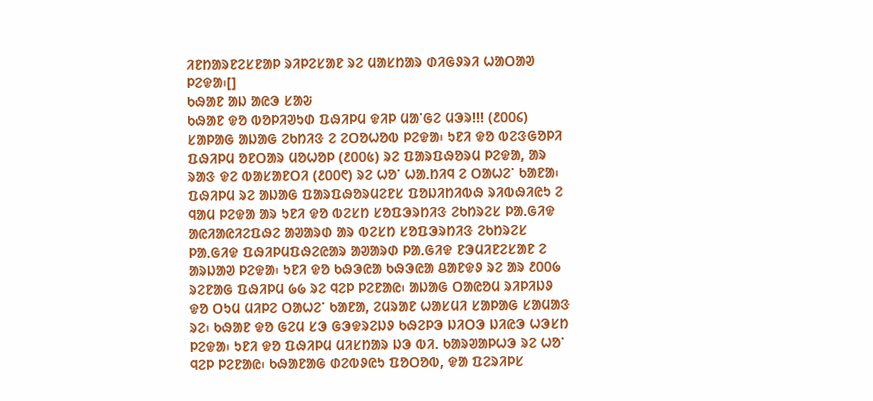ᱤᱱᱴᱟᱨᱱᱮᱥᱱᱟᱞ ᱨᱤᱞᱮᱥᱟᱱ ᱨᱮ ᱢᱟᱥᱴᱟᱨ ᱰᱤᱜᱽᱨᱤ ᱦᱟᱛᱟᱣ ᱞᱮᱫᱟ᱾[]
ᱠᱷᱟᱱ ᱟᱡ ᱟᱭᱳ ᱥᱟᱶ
ᱠᱷᱟᱱ ᱫᱚ ᱵᱚᱞᱤᱣᱩᱰ ᱯᱷᱤᱞᱢ ᱫᱤᱞ ᱢᱟᱸᱜᱮ ᱢᱳᱨ!!! (᱒᱐᱐᱔) ᱥᱟᱞᱟᱜ ᱟᱡᱟᱜ ᱮᱠᱴᱤᱝ ᱮ ᱮᱛᱚᱦᱚᱵ ᱞᱮᱫᱟ᱾ ᱩᱱᱤ ᱫᱚ ᱵᱮᱝᱜᱚᱞᱤ ᱯᱷᱤᱞᱢ ᱚᱱᱛᱟᱨ ᱢᱚᱦᱚᱞ (᱒᱐᱐᱕) ᱨᱮ ᱯᱟᱨᱯᱷᱚᱨᱢ ᱞᱮᱫᱟ, ᱟᱨ ᱨᱟᱝ ᱫᱮ ᱵᱟᱥᱟᱱᱛᱤ (᱒᱐᱐᱖) ᱨᱮ ᱦᱚᱸ ᱦᱟᱹᱴᱤᱧ ᱮ ᱛᱟᱦᱮᱸ ᱠᱟᱱᱟ᱾ ᱯᱷᱤᱞᱢ ᱨᱮ ᱟᱡᱟᱜ ᱯᱟᱨᱯᱷᱚᱨᱢᱮᱱᱥ ᱯᱚᱡᱤᱴᱤᱵᱷ ᱨᱤᱵᱷᱤᱭᱩ ᱮ ᱧᱟᱢ ᱞᱮᱫᱟ ᱟᱨ ᱩᱱᱤ ᱫᱚ ᱵᱮᱥᱴ ᱥᱚᱯᱳᱨᱴᱤᱝ ᱮᱠᱴᱨᱮᱥ ᱞᱟᱹᱜᱤᱫ ᱟᱭᱤᱟᱭᱤᱮᱯᱷᱮ ᱟᱣᱟᱨᱰ ᱟᱨ ᱵᱮᱥᱴ ᱥᱚᱯᱳᱨᱴᱤᱝ ᱮᱠᱴᱨᱮᱥ ᱞᱟᱹᱜᱤᱫ ᱯᱷᱤᱞᱢᱯᱷᱮᱭᱟᱨ ᱟᱣᱟᱨᱰ ᱞᱟᱹᱜᱤᱫ ᱱᱳᱢᱤᱱᱮᱥᱟᱱ ᱮ ᱟᱨᱡᱟᱣ ᱞᱮᱫᱟ᱾ ᱩᱱᱤ ᱫᱚ ᱠᱷᱳᱭᱟ ᱠᱷᱳᱭᱟ ᱪᱟᱱᱫᱽ ᱨᱮ ᱟᱨ ᱒᱐᱐᱙ ᱨᱮᱱᱟᱜ ᱯᱷᱤᱞᱢ ᱙᱙ ᱨᱮ ᱧᱮᱞ ᱞᱮᱱᱟᱭ᱾ ᱟᱡᱟᱜ ᱛᱟᱭᱚᱢ ᱨᱤᱞᱤᱡᱽ ᱫᱚ ᱛᱩᱢ ᱢᱤᱞᱮ ᱛᱟᱦᱮᱸ ᱠᱟᱱᱟ, ᱮᱢᱨᱟᱱ ᱦᱟᱥᱢᱤ ᱥᱟᱞᱟᱜ ᱥᱟᱢᱟᱝ ᱨᱮ᱾ ᱠᱷᱟᱱ ᱫᱚ ᱜᱮᱢ ᱥᱳ ᱜᱳᱫᱨᱮᱡᱽ ᱠᱷᱮᱞᱳ ᱡᱤᱛᱳ ᱡᱤᱭᱳ ᱦᱳᱥᱴ ᱞᱮᱫᱟ᱾ ᱩᱱᱤ ᱫᱚ ᱯᱷᱤᱞᱢ ᱢᱤᱥᱴᱟᱨ ᱡᱳ ᱵᱤ. ᱠᱟᱨᱣᱟᱞᱦᱳ ᱨᱮ ᱦᱚᱸ ᱧᱮᱞ ᱞᱮᱱᱟᱭ᱾ ᱠᱷᱟᱱᱟᱜ ᱰᱮᱵᱽᱭᱩ ᱯᱚᱛᱚᱵ, ᱫᱟ ᱯᱮᱨᱤᱞᱥ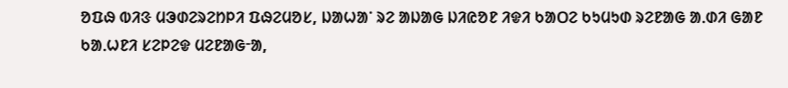ᱚᱯᱷ ᱵᱤᱝ ᱢᱳᱰᱮᱨᱮᱴᱞᱤ ᱯᱷᱮᱢᱚᱥ, ᱡᱟᱦᱟᱸ ᱨᱮ ᱟᱡᱟᱜ ᱡᱤᱭᱚᱱ ᱤᱫᱤ ᱠᱟᱛᱮ ᱠᱩᱢᱩᱰ ᱨᱮᱱᱟᱜ ᱟᱹᱰᱤ ᱜᱟᱱ ᱠᱟᱹᱦᱱᱤ ᱥᱮᱞᱮᱫ ᱢᱮᱱᱟᱜᱼᱟ,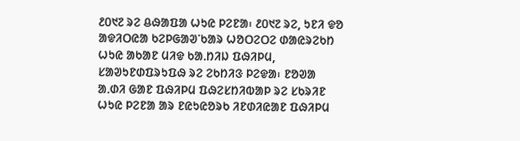᱒᱐᱑᱗ ᱨᱮ ᱪᱷᱟᱯᱟ ᱦᱩᱭ ᱞᱮᱱᱟ᱾ ᱒᱐᱑᱗ ᱨᱮ, ᱩᱱᱤ ᱫᱚ ᱟᱫᱤᱛᱭᱟ ᱠᱮᱞᱜᱟᱣᱸᱠᱟᱨ ᱦᱚᱛᱮᱛᱮ ᱰᱟᱭᱨᱮᱠᱴ ᱦᱩᱭ ᱟᱠᱟᱱ ᱢᱤᱫ ᱠᱟᱹᱴᱤᱡ ᱯᱷᱤᱞᱢ, ᱥᱟᱣᱩᱱᱰᱯᱨᱩᱯᱷ ᱨᱮ ᱮᱠᱴᱤᱝ ᱞᱮᱫᱟ᱾ ᱱᱚᱣᱟ ᱟᱹᱰᱤ ᱜᱟᱱ ᱯᱷᱤᱞᱢ ᱯᱷᱮᱥᱴᱤᱵᱟᱞ ᱨᱮ ᱥᱠᱨᱤᱱ ᱦᱩᱭ ᱞᱮᱱᱟ ᱟᱨ ᱱᱭᱩᱭᱚᱨᱠ ᱤᱱᱰᱤᱭᱟᱱ ᱯᱷᱤᱞᱢ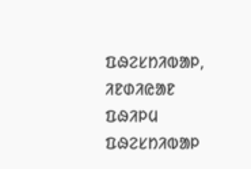ᱯᱷᱮᱥᱴᱤᱵᱟᱞ, ᱤᱱᱰᱤᱭᱟᱱ ᱯᱷᱤᱞᱢ ᱯᱷᱮᱥᱴᱤᱵᱟᱞ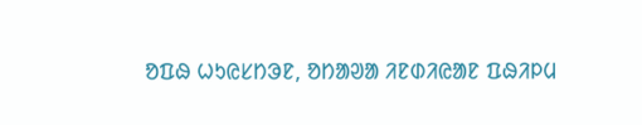ᱚᱯᱷ ᱦᱩᱭᱥᱴᱳᱱ, ᱚᱴᱟᱣᱟ ᱤᱱᱰᱤᱭᱟᱱ ᱯᱷᱤᱞᱢ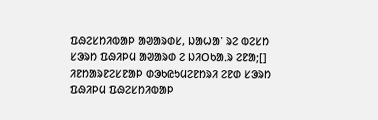ᱯᱷᱮᱥᱴᱤᱵᱟᱞ ᱟᱣᱟᱨᱰᱥ, ᱡᱟᱦᱟᱸ ᱨᱮ ᱵᱮᱥᱴ ᱥᱳᱨᱴ ᱯᱷᱤᱞᱢ ᱟᱣᱟᱨᱰ ᱮ ᱡᱤᱛᱠᱟᱹᱨ ᱮᱱᱟ;[] ᱤᱱᱴᱟᱨᱱᱮᱥᱱᱟᱞ ᱰᱳᱠᱭᱩᱢᱮᱱᱴᱨᱤ ᱮᱱᱰ ᱥᱳᱨᱴ ᱯᱷᱤᱞᱢ ᱯᱷᱮᱥᱴᱤᱵᱟᱞ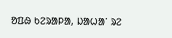ᱚᱯᱷ ᱠᱮᱨᱟᱞᱟ, ᱡᱟᱦᱟᱸ ᱨᱮ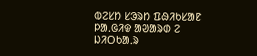ᱵᱮᱥᱴ ᱥᱳᱨᱴ ᱯᱷᱤᱠᱥᱟᱱ ᱞᱟᱹᱜᱤᱫ ᱟᱣᱟᱨᱰ ᱮ ᱡᱤᱛᱠᱟᱹᱨ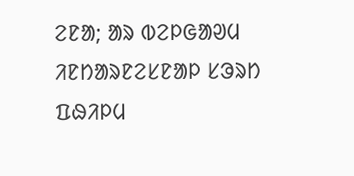ᱮᱱᱟ; ᱟᱨ ᱵᱮᱞᱜᱟᱣᱢ ᱤᱱᱴᱟᱨᱱᱮᱥᱱᱟᱞ ᱥᱳᱨᱴ ᱯᱷᱤᱞᱢ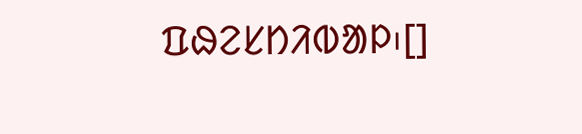ᱯᱷᱮᱥᱴᱤᱵᱟᱞ᱾[]